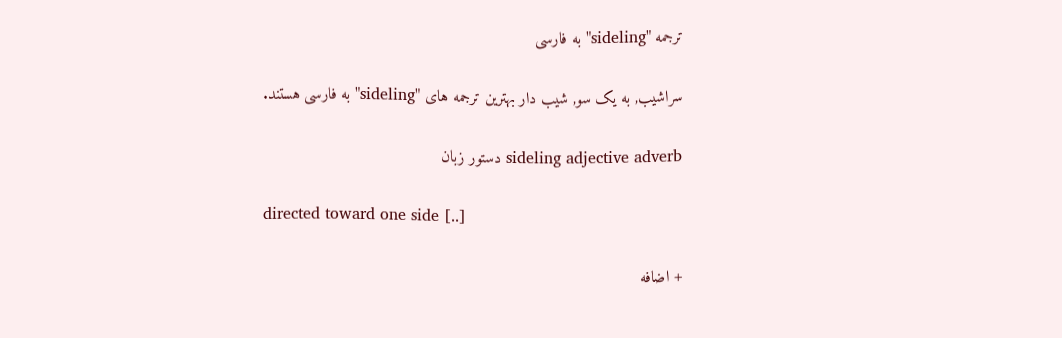ترجمه "sideling" به فارسی

سراشیب, به یک سو, شیب دار بهترین ترجمه های "sideling" به فارسی هستند.

sideling adjective adverb دستور زبان

directed toward one side [..]

+ اضافه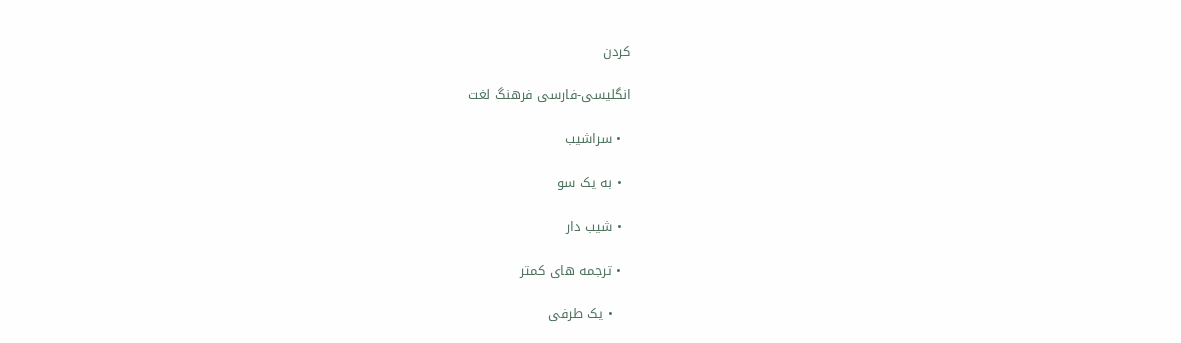کردن

انگلیسی-فارسی فرهنگ لغت

  • سراشیب

  • به یک سو

  • شیب دار

  • ترجمه های کمتر

    • یک طرفی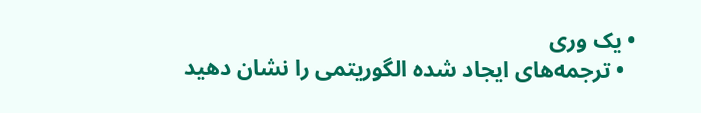• یک وری
  • ترجمه‌های ایجاد شده الگوریتمی را نشان دهید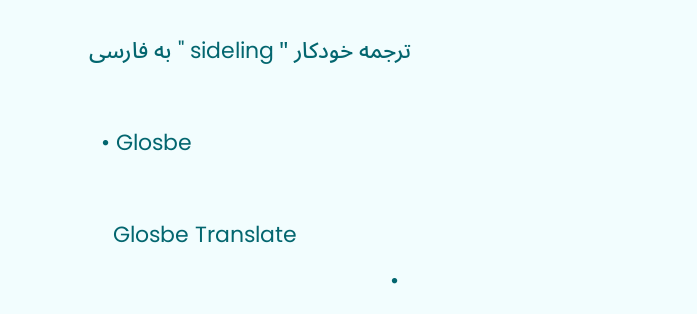ترجمه خودکار " sideling " به فارسی

  • Glosbe

    Glosbe Translate
  •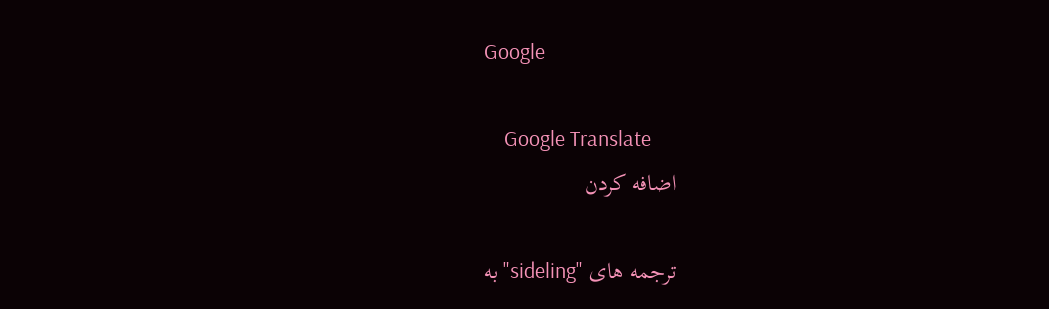Google

    Google Translate
اضافه کردن

ترجمه های "sideling" به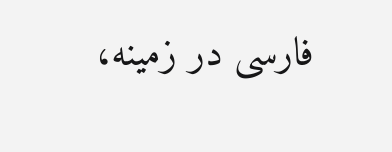فارسی در زمینه،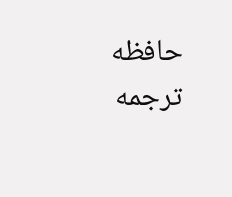حافظه ترجمه